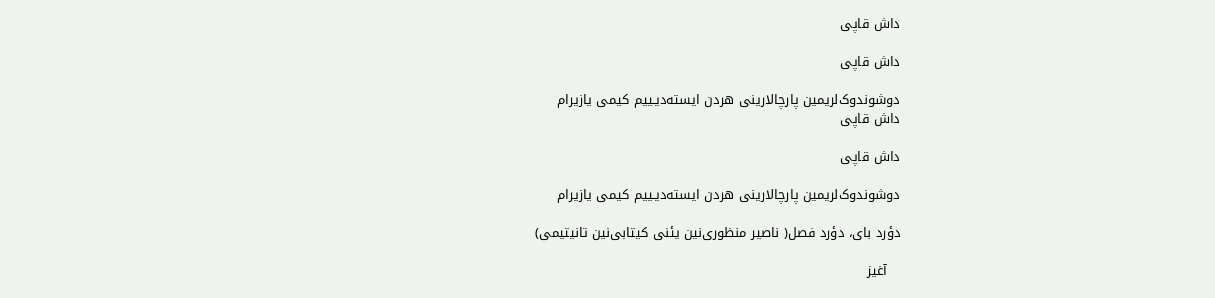داش قاپی

داش قاپی

دوشوندوک‌لریمین پارچالارینی هردن ایسته‌دیـییم کیمی یازیرام
داش قاپی

داش قاپی

دوشوندوک‌لریمین پارچالارینی هردن ایسته‌دیـییم کیمی یازیرام

دؤرد بای، دؤرد فصل( ناصیر منظوری‌نین یئنی کیتابی‌نین تانیتیمی)

   آغیز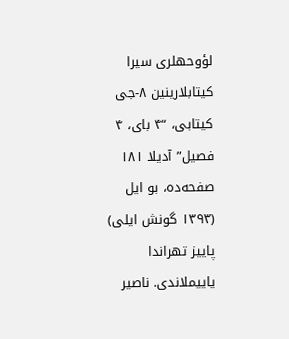لؤوحهلری سیرا کیتابلارینین ۸-جی کیتابی، “۴ بای، ۴ فصیل” آدیلا ۱۸۱ صفحه‌ده، بو ایل (۱۳۹۳ گونش ایلی) پاییز تهراندا یاییملاندی. ناصیر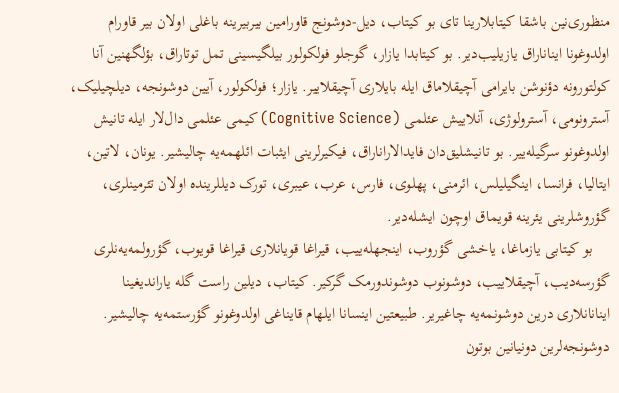منظوری‌نین باشقا کیتابلارینا تای بو کیتاب، دیل-دوشونج قاورامین بیربیرینه باغلی اولان بیر قاورام اولدوغونا ایناناراق یازیلیب‌دیر. بو کیتابدا یازار، گوجلو فولکولور بیلگیسینی تمل توتاراق، بؤلگهنین آنا کولتورونه دؤنوشن بایرامی آچیقلاماق ایله بایلاری آچیقلاییر. یازار؛ فولکولور، آیین دوشونجه، دیلچیلیک، آسترونومی، آسترولوژی، آنلاییش عئلمی (Cognitive Science) کیمی عئلمی دال‌لار ایله تانیش اولدوغونو سرگیله‌ییر. بو تانیشلیق‌دان فایدالاراناراق، فیکیرلرینی ایثبات ائلهمه‌یه چالیشیر. یونان، لاتین، ایتالیا، فرانسا، اینگیلیلس، ائرمنی، پهلوی، فارس، عرب، عیبری، تورک دیللرینده اولان تئرمینلری، گؤروشلرینی یئرینه قویماق اوچون ایشله‌دیر.
    بو کیتابی یازماغا، یاخشی گؤروب، اینجهله‌ییب، قیراغا قویانلاری قیراغا قویوب، گؤرولمه‌یه‌نلری گؤرسه‌دیب، آچیقلاییب، دوشونوب دوشوندورمک گرکیر. کیتاب، دیلین راست گله یاراندیغینا اینانانلاری درین دوشونمه‌یه چاغیریر. طبیعتین اینسانا ایلهام قایناغی اولدوغونو گؤرستمه‌یه چالیشیر. دوشونجه‌لرین دونیانین بوتون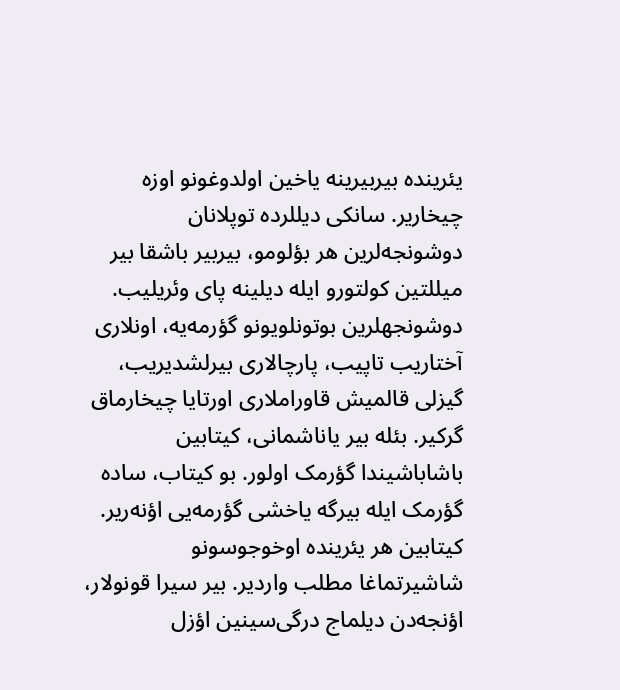یئرینده بیربیرینه یاخین اولدوغونو اوزه چیخاریر. سانکی دیللرده توپلانان دوشونجه‌لرین هر بؤلومو، بیربیر باشقا بیر میللتین کولتورو ایله دیلینه پای وئریلیب. دوشونجهلرین بوتونلویونو گؤرمه‌یه، اونلاری آختاریب تاپیب، پارچالاری بیرلشدیریب، گیزلی قالمیش قاوراملاری اورتایا چیخارماق گرکیر. بئله بیر یاناشمانی، کیتابین باشاباشیندا گؤرمک اولور. بو کیتاب، ساده گؤرمک ایله بیرگه یاخشی گؤرمه‌یی اؤنه‌ریر.
کیتابین هر یئرینده اوخوجوسونو شاشیرتماغا مطلب واردیر. بیر سیرا قونولار، اؤنجه‌دن دیلماج درگی‌سینین اؤزل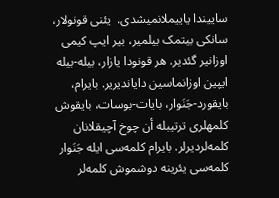ساییندا یاییملانمیشدی.  یئنی قونولار، سانکی بیتمک بیلمیر، بیر ایپ کیمی اوزانیر گئدیر. هر قونودا یازار، بیله-بیله ایپین اوزانماسین دایاندیریر. بایرام، بایقورد-جَنَوار، بایات-بوسات، بایقوش کلمهلری ترتیبله أن چوخ آچیقلانان کلمه‌لردیرلر. بایرام کلمه‌سی ایله جَنَوار کلمه‌سی یئرینه دوشموش کلمه‌لر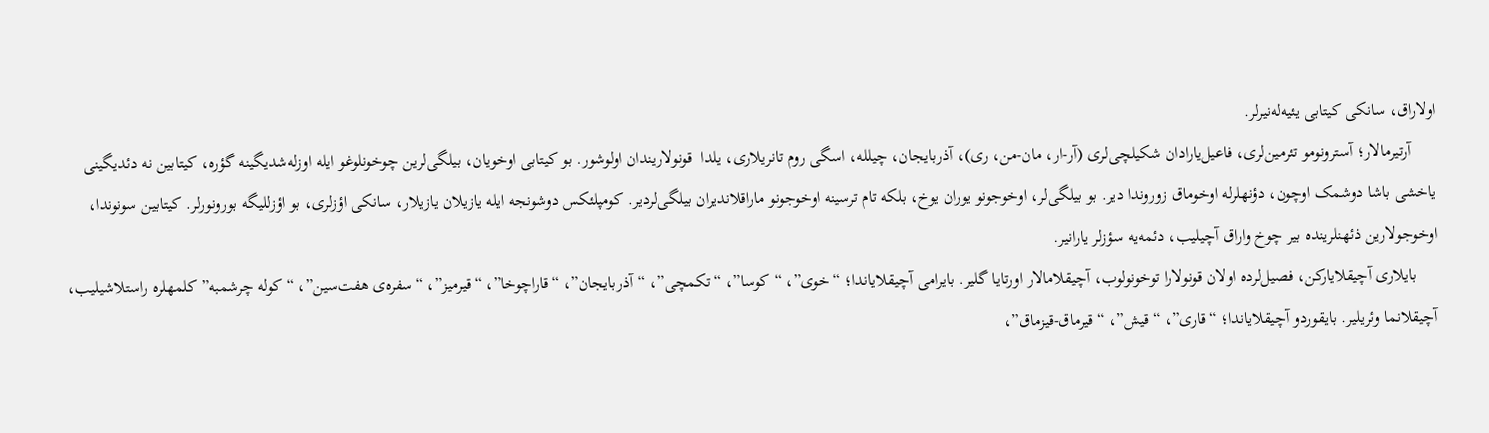اولاراق، سانکی کیتابی یئیه‌له‌نیرلر.
      آرتیرمالار؛ آسترونومو تئرمین‌لری، فاعیل‌یارادان شکیلچی‌لری (آر-ار، مان-من، ری)، آذربایجان، چیلله، اسگی روم تانریلاری، یلدا  قونولاریندان اولوشور. بو کیتابی اوخویان، بیلگی‌لرین چوخونلوغو ایله اوزله‌شدیگینه گؤره، کیتابین نه دئدیگینی یاخشی باشا دوشمک اوچون، دؤنهلرله اوخوماق زوروندا دیر. بو بیلگی‌لر، اوخوجونو یوران یوخ، بلکه تام ترسینه اوخوجونو ماراقلاندیران بیلگی‌لردیر. کومپلئکس دوشونجه ایله یازیلان یازیلار، سانکی اؤزلری، بو اؤزللیگه بورونورلر. کیتابین سونوندا، اوخوجولارین ذئهنلرینده بیر چوخ واراق آچیلیب، دئمه‌یه سؤزلر یارانیر.
     بایلاری آچیقلایارکن، فصیل‌لرده اولان قونولارا توخونولوب، آچیقلامالار اورتایا گلیر. بایرامی آچیقلایاندا؛ “خوی”، “کوسا”، “تکمچی”، “آذربایجان”، “قاراچوخا”، “قیرمیز”، “سفره‌ی هفت‌سین”، “کوله چرشمبه” کلمهلره راستلاشیلیب، آچیقلانما وئریلیر. بایقوردو آچیقلایاندا؛ “قاری”، “قیش”، “قیرماق-قیزماق”،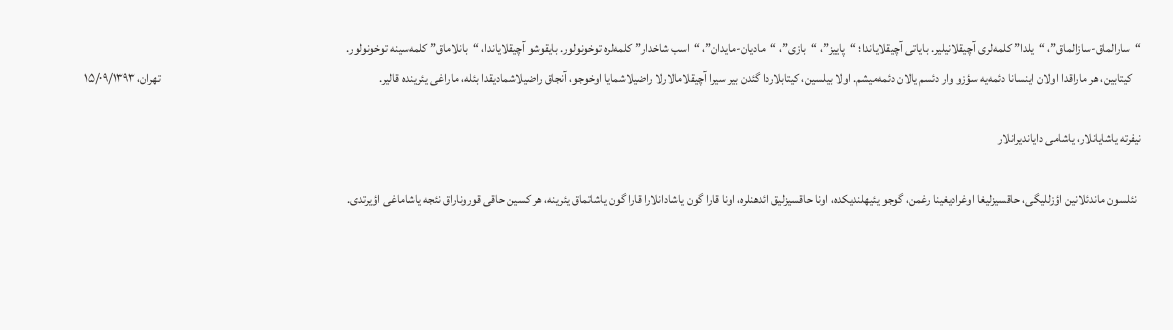“سارالماق-سازالماق”، “یلدا” کلمه‌لری آچیقلانیلیر. بایاتی آچیقلایاندا؛ “پاییز”، “بازی”، “مادیان-مایدان”، “اسب شاخدار” کلمه‌لره توخونولور. بایقوشو آچیقلایاندا، “بانلاماق” کلمه‌سینه توخونولور.
    کیتابین، هر ماراقدا اولان اینسانا دئمه‌یه سؤزو وار دئسم یالان دئمه‌میشم. اولا بیلسین، کیتابلاردا گئدن بیر سیرا آچیقلامالارلا راضیلاشمایا اوخوجو، آنجاق راضیلاشمادیقدا بئله، ماراغی یئرینده قالیر.                                                                                          تهران، ۱۵/۰۹/۱۳۹۳

نیفرته یاشایانلار، یاشامی دایاندیرانلار

  نئلسون ماندئلانین اؤزللیگی، حاقسیزلیغا اوغرادیغینا رغمن، گوجو یئیهلندیکده، اونا حاقسیزلیق ائدهنلره، اونا قارا گون یاشادانلارا قارا گون یاشاتماق یئرینه، هر کسین حاقی قوروناراق نئجه یاشاماغی اؤیرتدی.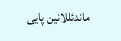ماندئللانین پایی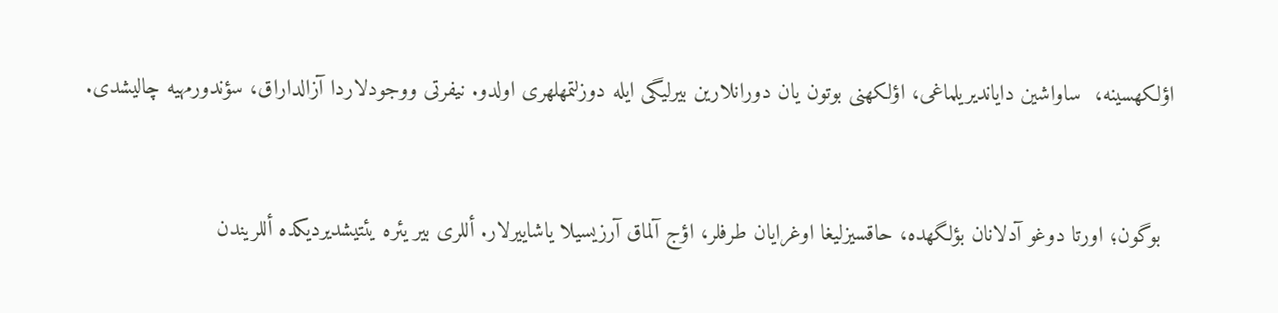اؤلکهسینه،  ساواشین دایاندیریلماغی، اؤلکهنی بوتون یان دورانلارین بیرلیگی ایله دوزلتمهلهری اولدو. نیفرتی ووجودلاردا آزالداراق، سؤندورمهیه چالیشدی.


  بوگون؛ اورتا دوغو آدلانان بؤلگهده، حاقسیزلیغا اوغرایان طرفلر، اؤج آلماق آرزیسیلا یاشاییرلار. أللری بیر یئره یئتیشدیردیکده أللریندن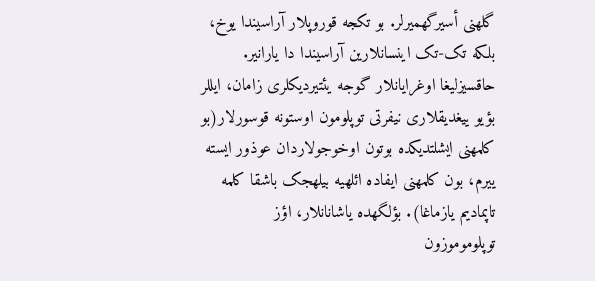گلهنی أسیرگهمیرلر. بو تکجه قوروپلار آراسیندا یوخ، بلکه تک-تک اینسانلارین آراسیندا دا یارانیر. حاقسیزلیغا اوغرایانلار گوجه یئتیردیکلری زامان، ایللر بؤیو ییغدیقلاری نیفرتی توپلومون اوستونه قوسورلار(بو کلمهنی ایشلتدیکده بوتون اوخوجولاردان عوذور ایسته ییرم، بون کلمهنی ایفاده ائلهیه بیلهجک باشقا کلمه تاپمادیم یازماغا). بؤلگهده یاشانانلار، اؤز توپلوموموزون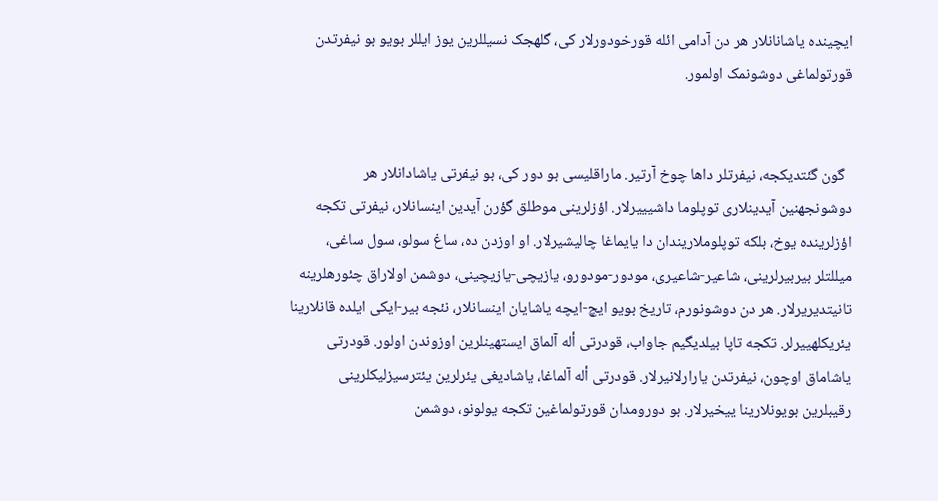ایچینده یاشانانلار هر دن آدامی ائله قورخودورلار کی، گلهجک نسیللرین یوز ایللر بویو بو نیفرتدن قورتولماغی دوشونمک اولمور.


  گون گئتدیکجه، نیفرتلر داها چوخ آرتیر. ماراقلیسی بو دور کی، بو نیفرتی یاشادانلار هر دوشونجهنین آیدینلاری توپلوما داشیییرلار. اؤزلرینی موطلق گؤرن آیدین اینسانلار، نیفرتی تکجه اؤزلرینده یوخ، بلکه توپلوملاریندان دا یایماغا چالیشیرلار. او اوزدن ده، ساغ سولو، سول ساغی، میللتلر بیربیرلرینی، شاعیر-شاعیری، مودور-مودورو، یازیچی-یازیچینی، دوشمن اولاراق چئورهلرینه تانیتدیریرلار. هر دن دوشونورم، تاریخ بویو ایچ-ایچه یاشایان اینسانلار، نئجه بیر-ایکی ایلده قانلارینا یئریکلهییرلر. تکجه تاپا بیلدیگیم جاواب، قودرتی أله آلماق ایستهینلرین اوزوندن اولور. قودرتی یاشاماق اوچون، نیفرتدن یارارلانیرلار. قودرتی أله آلماغا، یاشادیغی یئرلرین یئترسیزلیکلرینی رقیبلرین بویونلارینا ییخیرلار. بو دورومدان قورتولماغین تکجه یولونو، دوشمن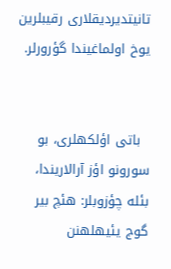تانیتدیردیقلاری رقیبلرین یوخ اولماغیندا گؤرورلر.


  باتی اؤلکهلری، بو سورونو اؤز آرالاریندا، بئله چؤزوبلر: هئچ بیر گوج یئیهلهنن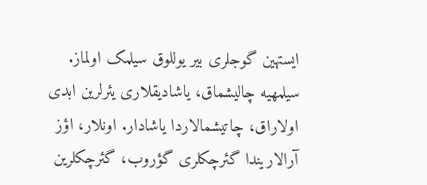ایستهین گوجلری بیر یوللوق سیلمک اولماز. سیلمهیه چالیشماق، یاشادیقلاری یئرلرین ابدی اولاراق، چاتیشمالاردا یاشادار. اونلار، اؤز آرالاریندا گئرچکلری گؤروب، گئرچکلرین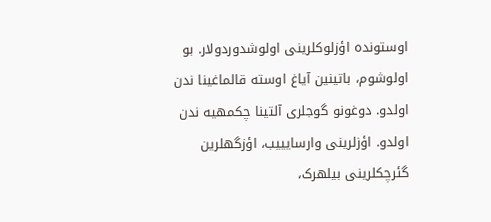اوستونده اؤزلوکلرینی اولوشدوردولار. بو اولوشوم، باتینین آیاغ اوسته قالماغینا ندن اولدو. دوغونو گوجلری آلتینا چکمهیه ندن اولدو. اؤزلرینی وارسایییب، اؤزگهلرین گئرچکلرینی بیلهرک،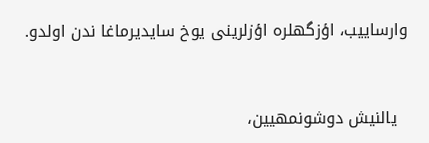وارساییب، اؤزگهلره اؤزلرینی یوخ سایدیرماغا ندن اولدو.


  یالنیش دوشونمهیین،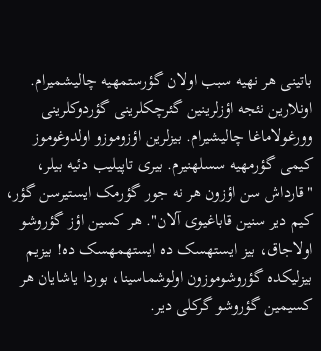باتینی هر نهیه سبب اولان گؤرستمهیه چالیشمیرام. اونلارین نئجه اؤزلرینین گئرچکلرینی گؤردوکلرینی وورغولاماغا چالیشیرام. بیزلرین اؤزوموزو اولدوغوموز کیمی گؤرمهیه سسلهنیرم. بیری تاپیلیب دئیه بیلر، "قارداش سن اؤزون هر نه جور گؤرمک ایستیرسن گؤر، کیم دیر سنین قاباغیوی آلان". هر کسین اؤز گؤروشو اولاجاق، بیز ایستهسک ده ایستهمهسک ده! بیزیم بیزلیکده گؤروشوموزون اولوشماسینا، بوردا یاشایان هر کسیمین گؤروشو گرکلی دیر.